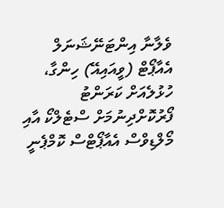ވެލާނާ އިންޓަނޭޝަނަލް އެއާޕޯޓް (ވީއައިއޭ) ހިންގާ، ހުޅުލެއަށް ކަރަންޓު ފޯރުކޮށްދިނުމަށް ސްޓެލްކޯ އާއި މޯލްޑިވްސް އެއާޕޯޓްސް ކޮމްޕެނީ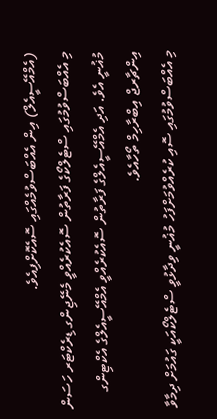(އެމްއޭސީއެލް) އިން އެއްބަސްވުމެއްގައި ސޮއެކޮށްފިއެވެ.
މި އެއްބަސްވުމުގައި ސްޓެލްކޯގެ ފަރާތުން ސޮއެކުރެއްވީ މެނޭޖިންގ ޑިރެކްޓަރ ހަސަން މުޣުނީ އެވެ. އަދި އެމްއޭސީއެލްގެ ފަރާތުން ސޮއެކުރެއްވީ އެމްއޭސީއެލްގެ އެކްޓިންގ އިންޗާރޖް އިބްރާހިމް ތޯހާއެވެ.
މި އެއްބަސްވުމުގައި ސޮއި ކުރެއްވުމަށްފަހު މުޣުނީ ވިދާޅުވީ ސްޓެލްކޯއަކީ ގައުމަށް ދިމާވާ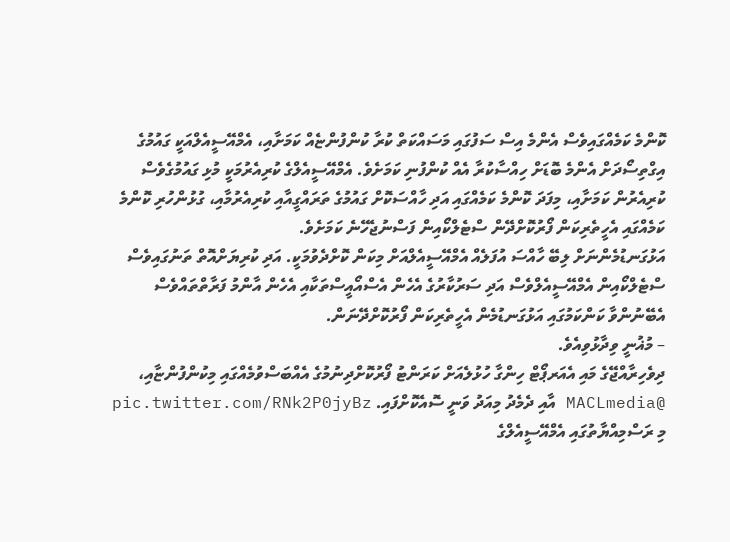ކޮންމެ ކަމެއްގައިވެސް އެންމެ އިސް ސަފުގައި މަސައްކަތް ކުރާ ކުންފުންޏެއް ކަމަށާއި، އެމްއޭސީއެލްއަކީ ގައުމުގެ އިގްތިސޯދަށް އެންމެ ބޮޑަށް ހިއްސާކުރާ އެއް ކުންފުނި ކަމަށެވެ. އެމްއޭސީއެލްގެ ކުރިއެރުމަކީ މުޅި ގައުމުގެވެސް ކުރިއެރުން ކަމަށާއި، މިފަދަ ކޮންމެ ކަމެއްގައި އަދި ހާއްސަކޮށް ގައުމުގެ ތަރައްގީއާއި ކުރިއެރުމާއި، ގުޅުންހުރި ކޮންމެ ކަމެއްގައި އެހީތެރިކަން ފޯރުކޮށްދޭން ސްޓެލްކޯއިން ފަސްނުޖެހޭނެ ކަމަށެވެ.
އަޅުގަނޑުމެންނަށް ލިބޭ ހާއްސަ އުފަލެއް އެމްއޭސީއެލްއަށް މިކަން ކޮށްދެވުމަކީ. އަދި ކުރިޔަށްއޮތް ތަނުގައިވެސް ސްޓެލްކޯއިން އެމްއޭސީއެލްވެސް އަދި ސަރުކާރުގެ އެހެން އެސްއޯއީސްތަކާއި އެހެން އާންމު ފަރާތްތައްވެސް އެބޭނުންވާ ކަންކަމުގައި އަޅުގަނޑުމެން އެހީތެރިކަން ފޯރުކޮށްދޭނަން.
– މުޣުނީ ވިދާޅުވިއެވެ.
ދިވެހިރާއްޖޭގެ މައި އެއަރޕޯޓް ހިންގާ ހުޅުލެއަށް ކަރަންޓު ފޯރުކޮށްދިނުމުގެ އެއްބަސްވުމެއްގައި މިކުންފުންޏާއި، @MACLmedia އާއި ދެމެދު މިއަދު ވަނީ ސޮއެކޮށްފައި. pic.twitter.com/RNk2P0jyBz
މި ރަސްމިއްޔާތުގައި އެމްއޭސީއެލްގެ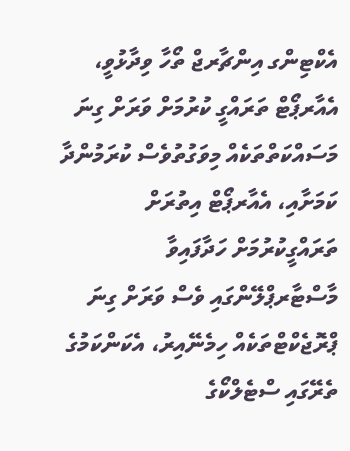އެކްޓިންގ އިންޗާރޖް ތޯހާ ވިދާޅުވީ، އެއާރޕޯޓް ތަރައްގީ ކުރުމަށް ވަރަށް ގިނަ މަސައްކަތްތަކެއް މިވަގުތުވެސް ކުރަމުންދާ ކަމަށާއި، އެއާރޕޯޓް އިތުރަށް ތަރައްގީކުރުމަށް ހަދާފައިވާ މާސްޓާރޕްލޭންގައި ވެސް ވަރަށް ގިނަ ޕްރޮޖެކްޓްތަކެއް ހިމެނޭއިރު، އެކަންކަމުގެ ތެރޭގައި ސްޓެލްކޯގެ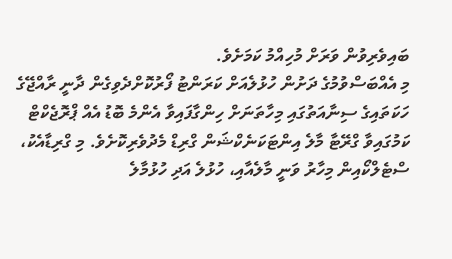ބައިވެރިވުން ވަރަށް މުހިއްމު ކަމަށެވެ.
މި އެއްބަސްވުމުގެ ދަށުން ހުޅުލެއަށް ކަރަންޓު ފޯރުކޮށްދެވިގެން ދާނީ ރާއްޖޭގެ ހަކަތައިގެ ސިނާއަތުގައި މިހާތަނަށް ހިންގާފައިވާ އެންމެ ބޮޑު އެއް ޕްރޮޖެކްޓް ކަމުގައިވާ ގްރޭޓާ މާލެ އިންޓަކަނެކްޝަން ގްރިޑް މެދުވެރިކޮށެވެ. މި ގްރިޑާއެކު، ސްޓެލްކޯއިން މިހާރު ވަނީ މާލެއާއި، ހުޅުލެ އަދި ހުޅުމާލެ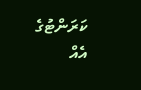ކަރަންޓުގެ އެއް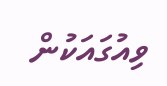ވިއުގައަކުން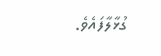ގުޅާލާފައެވެ.